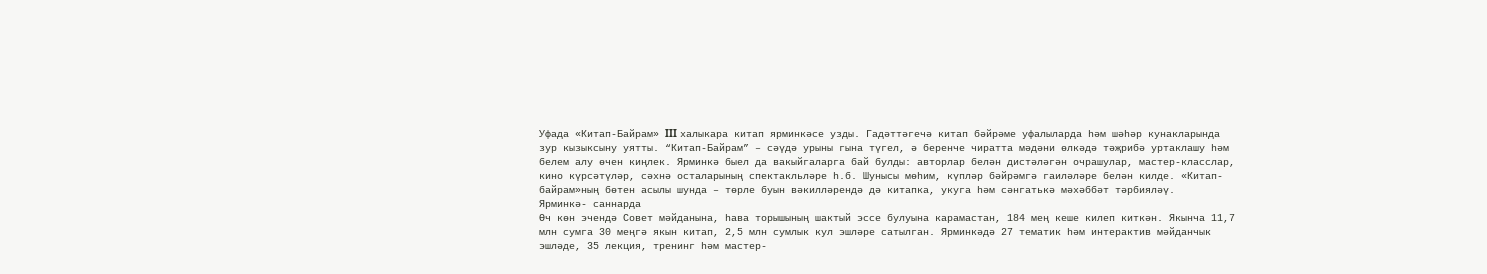Уфада «Китап-Байрам» III халыкара китап ярминкәсе узды. Гадәттәгечә китап бәйрәме уфалыларда һәм шәһәр кунакларында зур кызыксыну уятты. “Китап-Байрам” – сәүдә урыны гына түгел, ә беренче чиратта мәдәни өлкәдә тәҗрибә уртаклашу һәм белем алу өчен киңлек. Ярминкә быел да вакыйгаларга бай булды: авторлар белән дистәләгән очрашулар, мастер-класслар, кино күрсәтүләр, сәхнә осталарының спектакльләре һ.б. Шунысы мөһим, күпләр бәйрәмгә гаиләләре белән килде. «Китап-байрам»ның бөтен асылы шунда – төрле буын вәкилләрендә дә китапка, укуга һәм сәнгатькә мәхәббәт тәрбияләү.
Ярминкә- саннарда
Өч көн эчендә Совет мәйданына, һава торышының шактый эссе булуына карамастан, 184 мең кеше килеп киткән. Якынча 11,7 млн сумга 30 меңгә якын китап, 2,5 млн сумлык кул эшләре сатылган. Ярминкәдә 27 тематик һәм интерактив мәйданчык эшләде, 35 лекция, тренинг һәм мастер-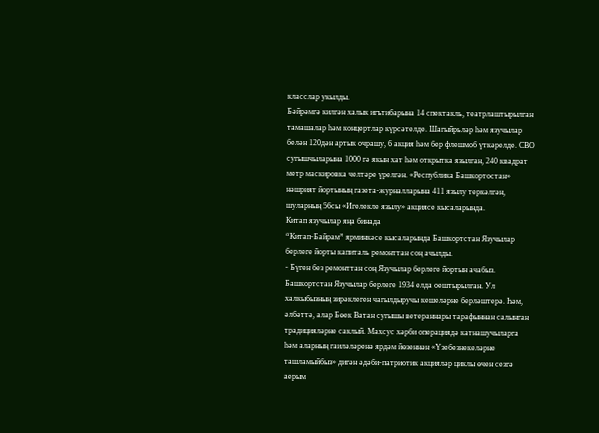класслар укылды.
Бәйрәмгә килгән халык игътибарына 14 спектакль, театрлаштырылган тамашалар һәм концертлар күрсәтелде. Шагыйрьләр һәм язучылар белән 120дән артык очрашу, 6 акция һәм бер флешмоб үткәрелде. СВО сугышчыларына 1000 гә якын хат һәм открытка язылган, 240 квадрат метр маскировка челтәре үрелгән. «Республика Башкортостан» нәшрият йортының газета-журналларына 411 язылу теркәлгән, шуларның 56сы «Игелекле язылу» акциясе кысаларында.
Китап язучылар яңа бинада
“Китап-Байрам” ярминкәсе кысаларында Башкортстан Язучылар берлеге йорты капиталь ремонттан соң ачылды.
- Бүген без ремонттан соң Язучылар берлеге йортын ачабыз. Башкортстан Язучылар берлеге 1934 елда оештырылган. Ул халкыбызның зирәклеген чагылдыручы кешеләрне берләштерә. Һәм, әлбәттә, алар Бөек Ватан сугышы ветераннары тарафыннан салынган традицияләрне саклый. Махсус хәрби операциядә катнашучыларга һәм аларның гаиләләренә ярдәм йөзеннән «Үзебезнекеләрне ташламыйбыз» дигән әдәби-патриотик акцияләр циклы өчен сезгә аерым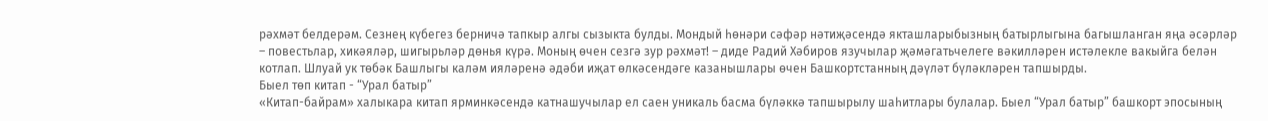рәхмәт белдерәм. Сезнең күбегез берничә тапкыр алгы сызыкта булды. Мондый һөнәри сәфәр нәтиҗәсендә якташларыбызның батырлыгына багышланган яңа әсәрләр – повестьлар, хикәяләр, шигырьләр дөнья күрә. Моның өчен сезгә зур рәхмәт! – диде Радий Хәбиров язучылар җәмәгатьчелеге вәкилләрен истәлекле вакыйга белән котлап. Шлуай ук төбәк Башлыгы каләм ияләренә әдәби иҗат өлкәсендәге казанышлары өчен Башкортстанның дәүләт бүләкләрен тапшырды.
Быел төп китап - “Урал батыр”
«Китап-байрам» халыкара китап ярминкәсендә катнашучылар ел саен уникаль басма бүләккә тапшырылу шаһитлары булалар. Быел “Урал батыр” башкорт эпосының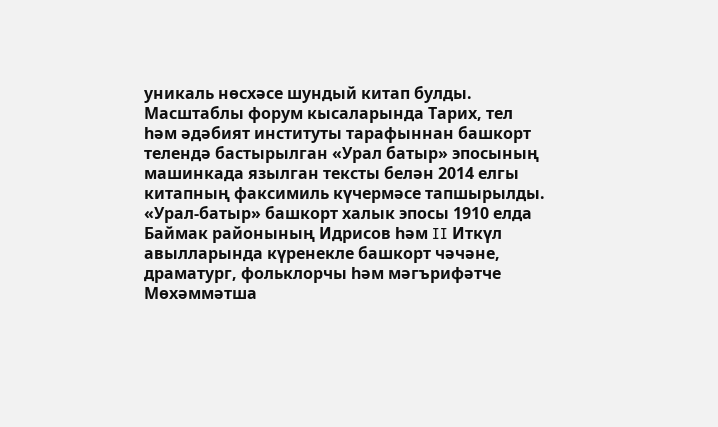уникаль нөсхәсе шундый китап булды.
Масштаблы форум кысаларында Тарих, тел һәм әдәбият институты тарафыннан башкорт телендә бастырылган «Урал батыр» эпосының машинкада язылган тексты белән 2014 елгы китапның факсимиль күчермәсе тапшырылды.
«Урал-батыр» башкорт халык эпосы 1910 елда Баймак районының Идрисов һәм II Иткүл авылларында күренекле башкорт чәчәне, драматург, фольклорчы һәм мәгърифәтче Мөхәммәтша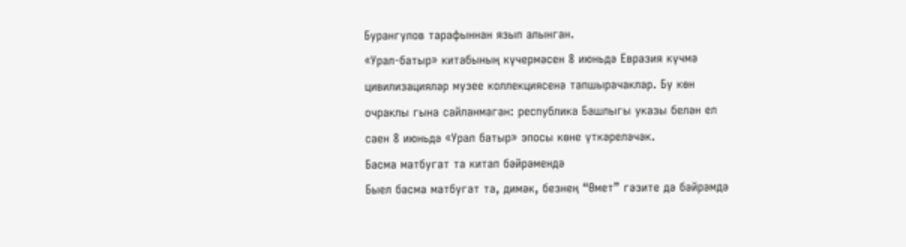Бурангулов тарафыннан язып алынган.
«Урал-батыр» китабының күчермәсен 8 июньдә Евразия күчмә цивилизацияләр музее коллекциясенә тапшырачаклар. Бу көн очраклы гына сайланмаган: республика Башлыгы указы белән ел саен 8 июньдә «Урал батыр» эпосы көне үткәреләчәк.
Басма матбугат та китап бәйрәмендә
Быел басма матбугат та, димәк, безнең “Өмет” гәзите дә бәйрәмдә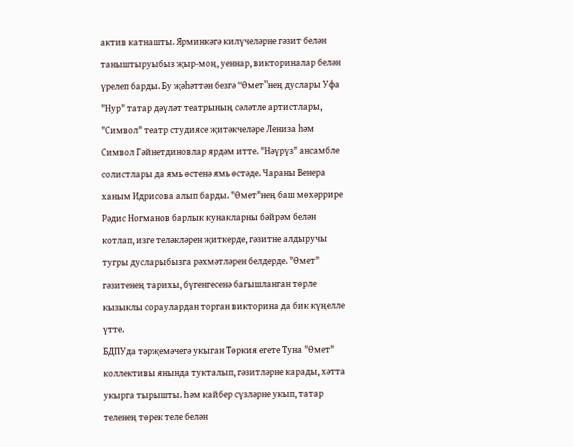актив катнашты. Ярминкәгә килүчеләрне гәзит белән таныштыруыбыз җыр-моң, уеннар, викториналар белән үрелеп барды. Бу җәһәттән безгә “Өмет”нең дуслары Уфа "Нур" татар дәүләт театрының сәләтле артистлары, "Символ" театр студиясе җитәкчеләре Лениза һәм Символ Гәйнетдиновлар ярдәм итте. "Нәүрүз" ансамбле солистлары да ямь өстенә ямь өстәде. Чараны Венера ханым Идрисова алып барды. "Өмет"нең баш мөхәррире Рәдис Ногманов барлык кунакларны бәйрәм белән котлап, изге теләкләрен җиткерде, гәзитне алдыручы тугры дусларыбызга рәхмәтләрен белдерде. "Өмет" гәзитенең тарихы, бүгенгесенә багышланган төрле кызыклы сораулардан торган викторина да бик күңелле үтте.
БДПУда тәрҗемәчегә укыган Төркия егете Туна "Өмет" коллективы янында тукталып, гәзитләрне карады, хәтта укырга тырышты. Һәм кайбер сүзләрне укып, татар теленең төрек теле белән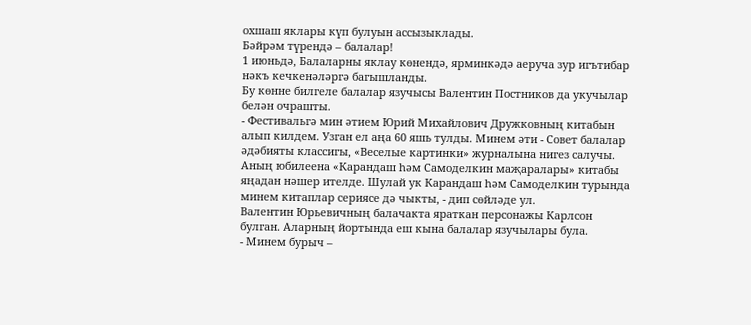охшаш яклары күп булуын ассызыклады.
Бәйрәм түрендә – балалар!
1 июньдә, Балаларны яклау көнендә, ярминкәдә аеруча зур игътибар нәкъ кечкенәләргә багышланды.
Бу көнне билгеле балалар язучысы Валентин Постников да укучылар белән очрашты.
- Фестивальгә мин әтием Юрий Михайлович Дружковның китабын алып килдем. Узган ел аңа 60 яшь тулды. Минем әти - Совет балалар әдәбияты классигы, «Веселые картинки» журналына нигез салучы. Аның юбилеена «Карандаш һәм Самоделкин маҗаралары» китабы яңадан нәшер ителде. Шулай ук Карандаш һәм Самоделкин турында минем китаплар сериясе дә чыкты, - дип сөйләде ул.
Валентин Юрьевичның балачакта яраткан персонажы Карлсон булган. Аларның йортында еш кына балалар язучылары була.
- Минем бурыч –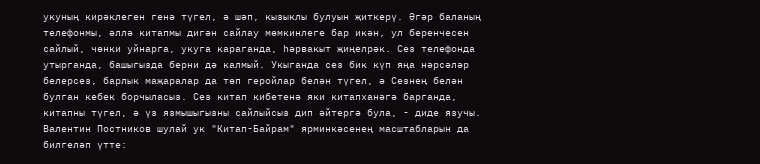укуның кирәклеген генә түгел, ә шәп, кызыклы булуын җиткерү. Әгәр баланың телефонмы, әллә китапмы дигән сайлау мөмкинлеге бар икән, ул беренчесен сайлый, чөнки уйнарга, укуга караганда, һәрвакыт җиңелрәк. Сез телефонда утырганда, башыгызда берни дә калмый. Укыганда сез бик күп яңа нәрсәләр белерсез, барлык маҗаралар да төп геройлар белән түгел, ә Сезнең белән булган кебек борчыласыз. Сез китап кибетенә яки китапханәгә барганда, китапны түгел, ә үз язмышыгызны сайлыйсыз дип әйтергә була, - диде язучы.
Валентин Постников шулай ук "Китап-Байрам" ярминкәсенең масштабларын да билгеләп үтте: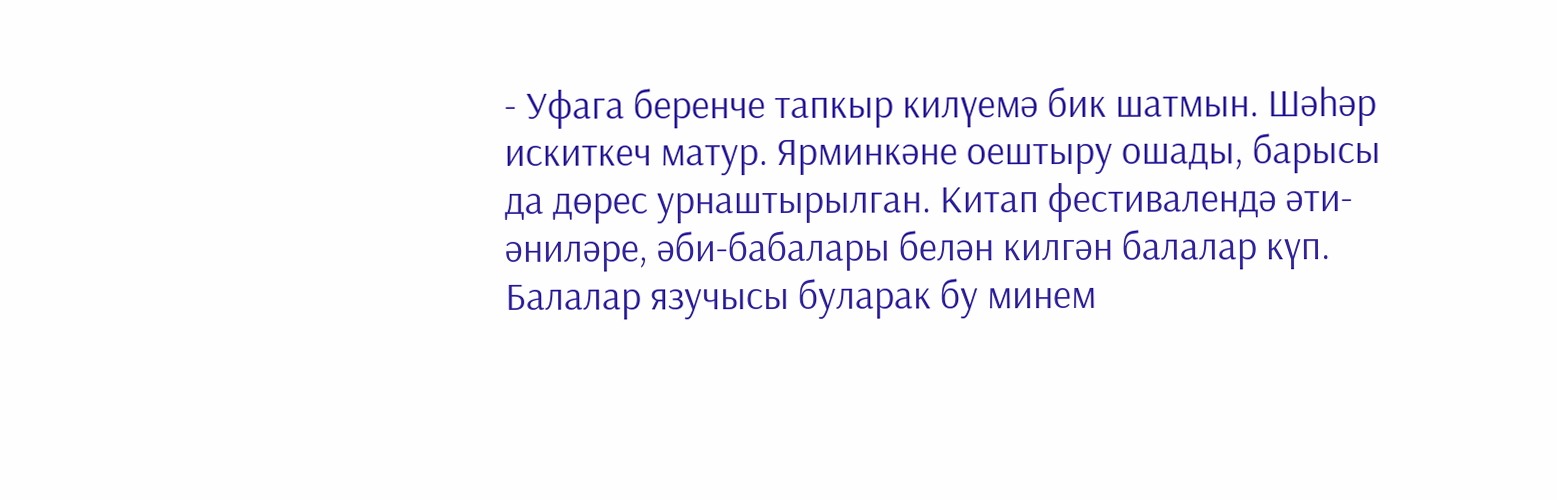- Уфага беренче тапкыр килүемә бик шатмын. Шәһәр искиткеч матур. Ярминкәне оештыру ошады, барысы да дөрес урнаштырылган. Китап фестивалендә әти-әниләре, әби-бабалары белән килгән балалар күп. Балалар язучысы буларак бу минем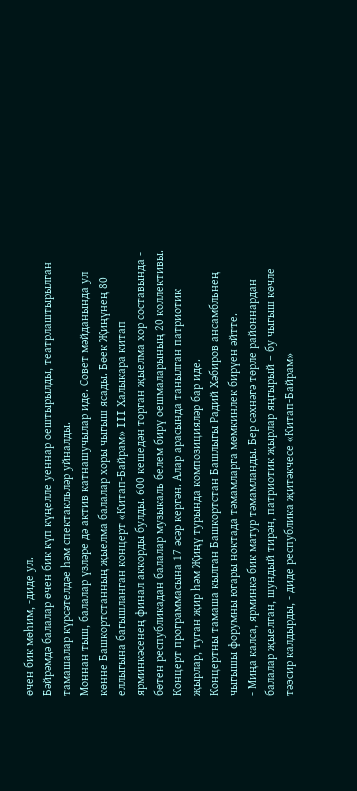өчен бик мөһим, -диде ул.
Бәйрәмдә балалар өчен бик күп күңелле уеннар оештырылды, театрлаштырылган тамашалар күрсәтелдәе һәм спектакльләр уйналды.
Моннан тыш, балалар үзләре дә актив катнашучылар иде. Совет мәйданында ул көнне Башкортстанның җыелма балалар хоры чыгыш ясады. Бөек Җиңүнең 80 еллыгына багышланган концерт «Китап-Байрам» III Халыкара китап ярминкәсенең финал аккорды булды. 600 кешедән торган җыелма хор составында - бөтен республикадан балалар музыкаль белем бирү оешмаларының 20 коллективы. Концерт программасына 17 әсәр кергән. Алар арасында танылган патриотик җырлар, туган җир һәм Җиңү турында композицияләр бар иде.
Концертны тамаша кылган Башкортстан Башлыгы Радий Хәбиров ансамбльнең чыгышы форумны югары ноктада тәмамларга мөмкинлек бирүен әйтте.
- Миңа калса, ярминкә бик матур тәмамланды. Бер сәхнәгә төрле районнардан балалар җыелган, шундый тирән, патриотик җырлар яңгырый – бу чыгыш көчле тәэсир калдырды, - диде республика җитәкчесе «Китап-Байрам»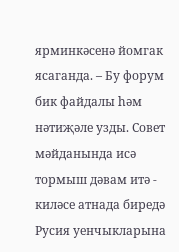ярминкәсенә йомгак ясаганда. – Бу форум бик файдалы һәм нәтиҗәле узды. Совет мәйданында исә тормыш дәвам итә - киләсе атнада биредә Русия уенчыкларына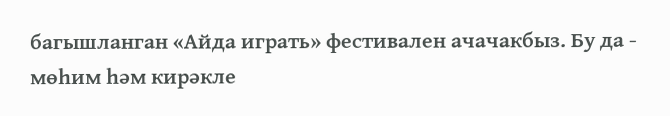багышланган «Айда играть» фестивален ачачакбыз. Бу да - мөһим һәм кирәкле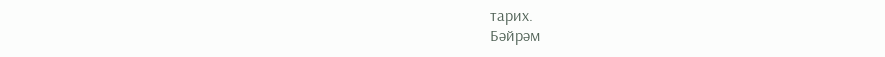тарих.
Бәйрәм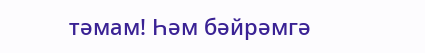тәмам! Һәм бәйрәмгә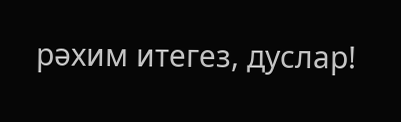рәхим итегез, дуслар!